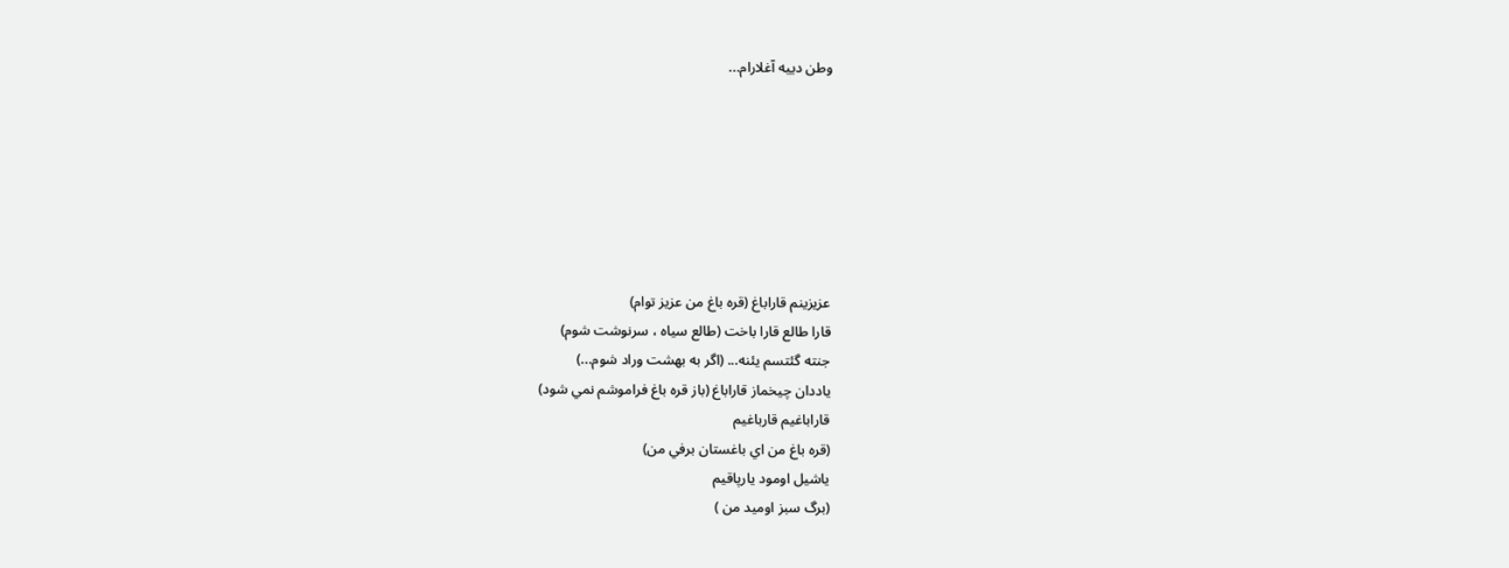وطن دييه آغلارام...







عزيزينم قاراباغ (قره باغ من عزيز توام)
قارا طالع قارا باخت (طالع سياه ، سرنوشت شوم)
جنته گئتسم يئنه... (اگر به بهشت وراد شوم...)
ياددان چيخماز قاراباغ (باز قره باغ فراموشم نمي شود)
قاراباغيم قارباغيم
(قره باغ من اي باغستان برفي من)
ياشيل اومود يارپاقيم
(برگ سبز اوميد من )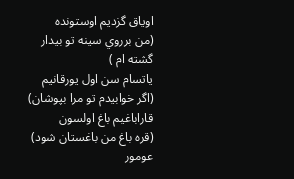اوياق گزديم اوستونده
(من برروي سينه تو بيدار گشته ام )
ياتسام سن اول يورقانيم
(اگر خوابيدم تو مرا بپوشان)
قاراباغيم باغ اولسون
(قره باغ من باغستان شود)
عومور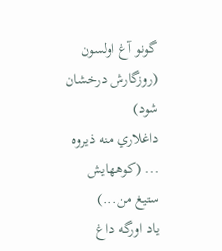گونو آغ اولسون
(روزگارش درخشان شود)
داغلاري منه ذيروه
... (کوههايش ستيغ من...)
ياد اورگه داغ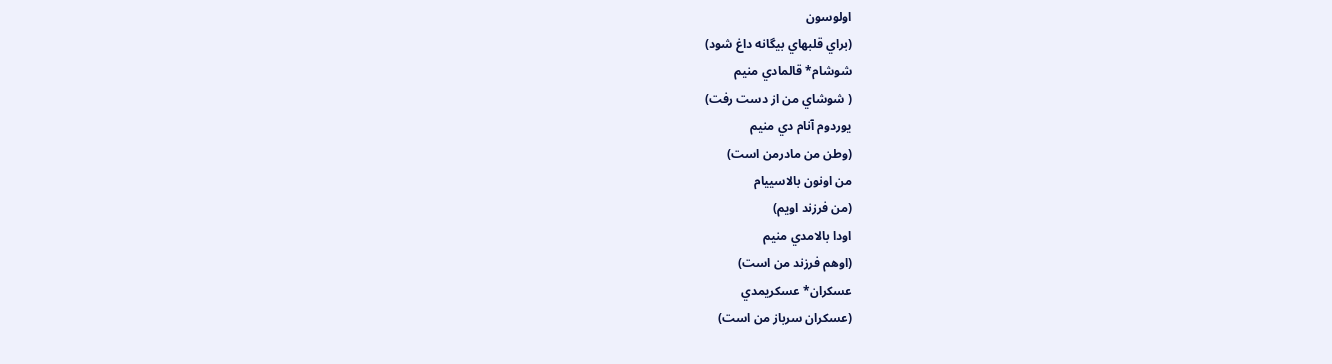اولوسون
(براي قلبهاي بيگانه داغ شود)
شوشام* قالمادي منيم
( شوشاي من از دست رفت)
يوردوم آنام دي منيم
(وطن من مادرمن است)
من اونون بالاسييام
(من فرزند اويم)
اودا بالامدي منيم
(اوهم فرزند من است)
عسکران* عسکريمدي
(عسکران سرباز من است)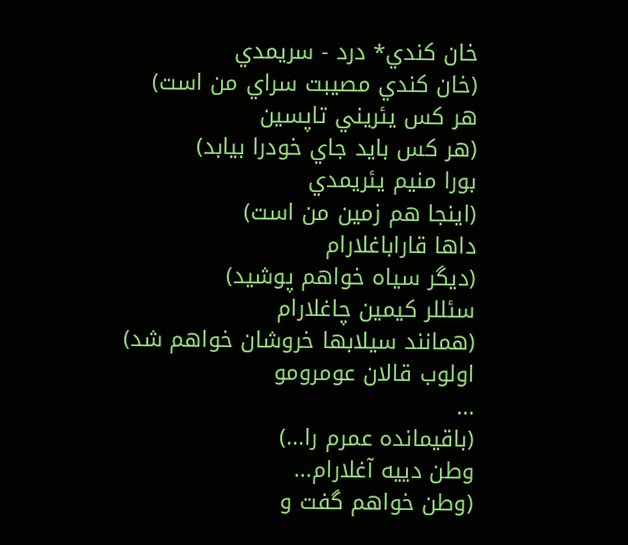خان کندي* درد - سريمدي
(خان کندي مصيبت سراي من است)
هر کس يئريني تاپسين
(هر کس بايد جاي خودرا بيابد)
بورا منيم يئريمدي
(اينجا هم زمين من است)
داها قاراباغلارام
(ديگر سياه خواهم پوشيد)
سئللر کيمين چاغلارام
(همانند سيلابها خروشان خواهم شد)
اولوب قالان عومرومو
...
(باقيمانده عمرم را...)
وطن دييه آغلارام...
(وطن خواهم گفت و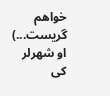خواهم گريست...)
او شهرلر کی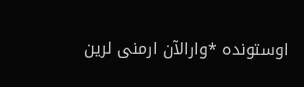اوستونده *وارالآن ارمنی لرين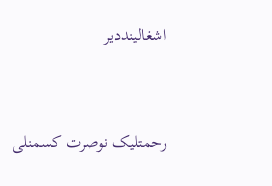اشغالينددير



رحمتلیک نوصرت کسمنلی